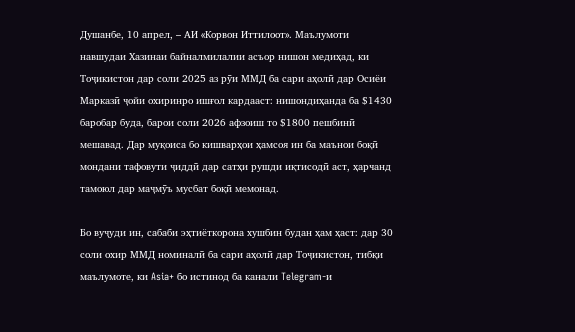Душанбе, 10 апрел, – АИ «Корвон Иттилоот». Маълумоти навшудаи Хазинаи байналмилалии асъор нишон медиҳад, ки Тоҷикистон дар соли 2025 аз рӯи ММД ба сари аҳолӣ дар Осиёи Марказӣ ҷойи охиринро ишғол кардааст: нишондиҳанда ба $1430 баробар буда, барои соли 2026 афзоиш то $1800 пешбинӣ мешавад. Дар муқоиса бо кишварҳои ҳамсоя ин ба маънои боқӣ мондани тафовути ҷиддӣ дар сатҳи рушди иқтисодӣ аст, ҳарчанд тамоюл дар маҷмӯъ мусбат боқӣ мемонад.

Бо вуҷуди ин, сабаби эҳтиёткорона хушбин будан ҳам ҳаст: дар 30 соли охир ММД номиналӣ ба сари аҳолӣ дар Тоҷикистон, тибқи маълумоте, ки Asia+ бо истинод ба канали Telegram-и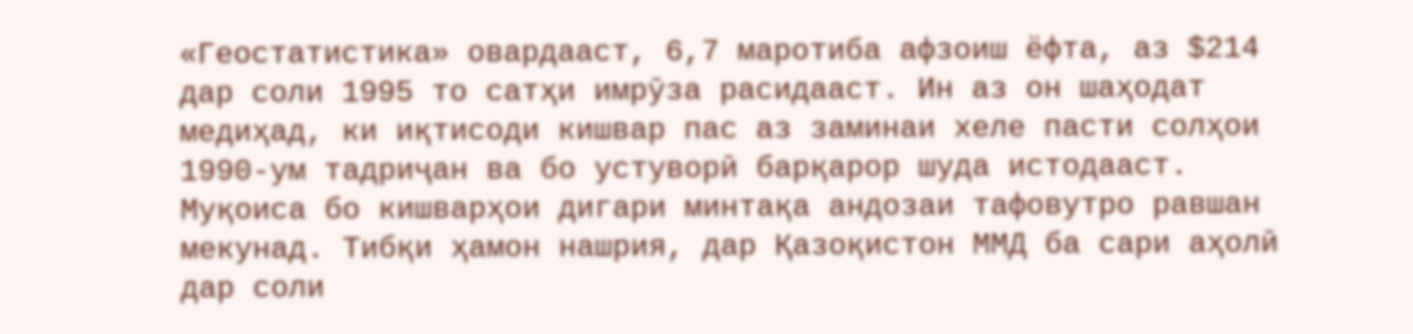«Геостатистика» овардааст, 6,7 маротиба афзоиш ёфта, аз $214 дар соли 1995 то сатҳи имрӯза расидааст. Ин аз он шаҳодат медиҳад, ки иқтисоди кишвар пас аз заминаи хеле пасти солҳои 1990-ум тадриҷан ва бо устуворӣ барқарор шуда истодааст.
Муқоиса бо кишварҳои дигари минтақа андозаи тафовутро равшан мекунад. Тибқи ҳамон нашрия, дар Қазоқистон ММД ба сари аҳолӣ дар соли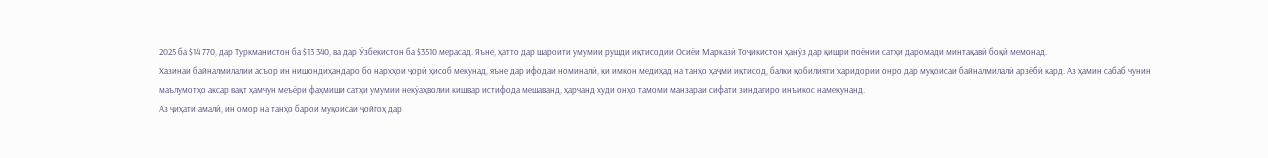2025 ба $14 770, дар Туркманистон ба $13 340, ва дар Ӯзбекистон ба $3510 мерасад. Яъне, ҳатто дар шароити умумии рушди иқтисодии Осиёи Марказӣ Тоҷикистон ҳанӯз дар қишри поёнии сатҳи даромади минтақавӣ боқӣ мемонад.
Хазинаи байналмилалии асъор ин нишондиҳандаро бо нархҳои ҷорӣ ҳисоб мекунад, яъне дар ифодаи номиналӣ, ки имкон медиҳад на танҳо ҳаҷми иқтисод, балки қобилияти харидории онро дар муқоисаи байналмилалӣ арзёбӣ кард. Аз ҳамин сабаб чунин маълумотҳо аксар вақт ҳамчун меъёри фаҳмиши сатҳи умумии некӯаҳволии кишвар истифода мешаванд, ҳарчанд худи онҳо тамоми манзараи сифати зиндагиро инъикос намекунанд.
Аз ҷиҳати амалӣ, ин омор на танҳо барои муқоисаи ҷойгоҳ дар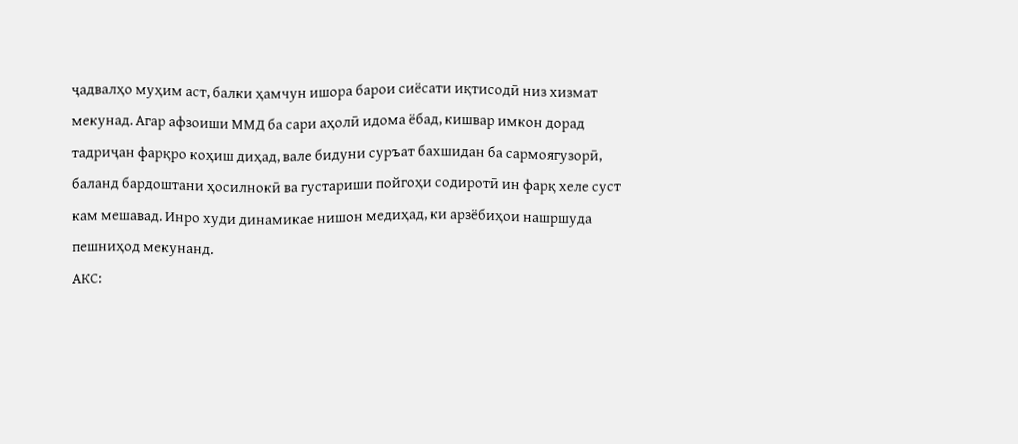ҷадвалҳо муҳим аст, балки ҳамчун ишора барои сиёсати иқтисодӣ низ хизмат мекунад. Агар афзоиши ММД ба сари аҳолӣ идома ёбад, кишвар имкон дорад тадриҷан фарқро коҳиш диҳад, вале бидуни суръат бахшидан ба сармоягузорӣ, баланд бардоштани ҳосилнокӣ ва густариши пойгоҳи содиротӣ ин фарқ хеле суст кам мешавад. Инро худи динамикае нишон медиҳад, ки арзёбиҳои нашршуда пешниҳод мекунанд.
АКС: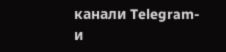канали Telegram-и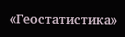«Геостатистика»